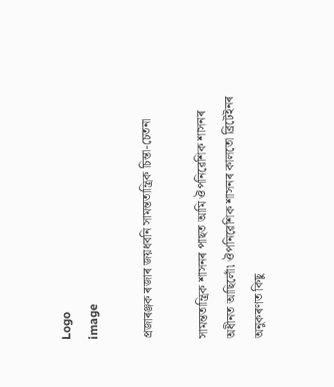Logo
image

প্ৰজাৰঞ্জক ৰজাৰ জয়ধবনি সামন্ততান্ত্ৰিক চিন্তা-চেতনা

সামন্ততান্ত্ৰিক শাসনৰ পাছত আমি ঔপনিৱেশিক শাসনৰ অধীনত আছিলোঁ৷ ঔপনিৱেশিক শাসনৰ কালতো ব্ৰিটেইনৰ অনুকৰণত কিছু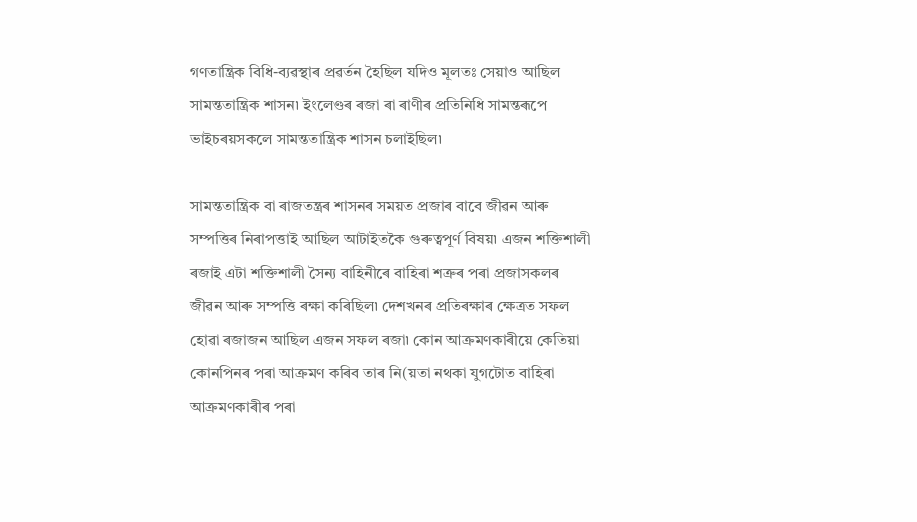গণতান্ত্ৰিক বিধি-ব্যৱস্থাৰ প্ৰৱৰ্তন হৈছিল যদিও মূলতঃ সেয়াও আছিল সামন্ততান্ত্ৰিক শাসন৷ ইংলেণ্ডৰ ৰজা ৰা ৰাণীৰ প্ৰতিনিধি সামন্তৰূপে ভাইচৰয়সকলে সামন্ততান্ত্ৰিক শাসন চলাইছিল৷

সামন্ততান্ত্ৰিক বা ৰাজতন্ত্ৰৰ শাসনৰ সময়ত প্ৰজাৰ বাবে জীৱন আৰু সম্পত্তিৰ নিৰাপত্তাই আছিল আটাইতকৈ গুৰুত্বপূৰ্ণ বিষয়৷ এজন শক্তিশালী ৰজাই এটা শক্তিশালী সৈন্য বাহিনীৰে বাহিৰা শত্ৰুৰ পৰা প্ৰজাসকলৰ জীৱন আৰু সম্পত্তি ৰক্ষা কৰিছিল৷ দেশখনৰ প্ৰতিৰক্ষাৰ ক্ষেত্ৰত সফল হোৱা ৰজাজন আছিল এজন সফল ৰজা৷ কোন আক্ৰমণকাৰীয়ে কেতিয়া কোনপিনৰ পৰা আক্ৰমণ কৰিব তাৰ নি(য়তা নথকা যুগটোত বাহিৰা আক্ৰমণকাৰীৰ পৰা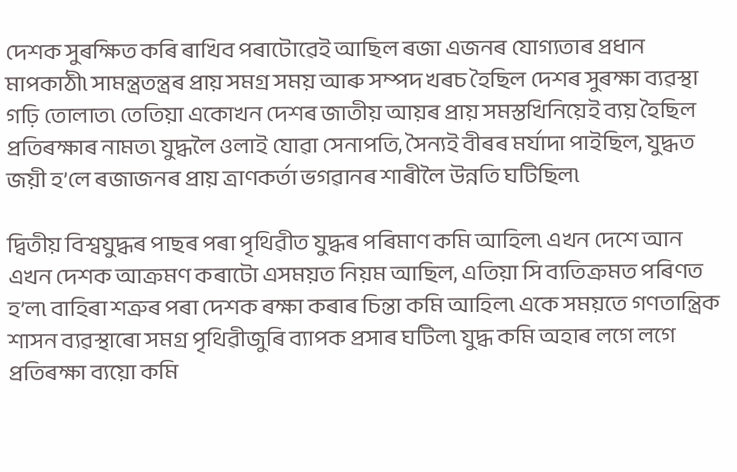দেশক সুৰক্ষিত কৰি ৰাখিব পৰাটোৱেই আছিল ৰজা এজনৰ যোগ্যতাৰ প্ৰধান মাপকাঠী৷ সামন্ত্ৰতন্ত্ৰৰ প্ৰায় সমগ্ৰ সময় আৰু সম্পদ খৰচ হৈছিল দেশৰ সুৰক্ষা ব্যৱস্থা গঢ়ি তোলাত৷ তেতিয়া একোখন দেশৰ জাতীয় আয়ৰ প্ৰায় সমস্তখিনিয়েই ব্যয় হৈছিল প্ৰতিৰক্ষাৰ নামত৷ যুদ্ধলৈ ওলাই যোৱা সেনাপতি, সৈন্যই বীৰৰ মৰ্যাদা পাইছিল, যুদ্ধত জয়ী হ’লে ৰজাজনৰ প্ৰায় ত্ৰাণকৰ্তা ভগৱানৰ শাৰীলৈ উন্নতি ঘটিছিল৷

দ্বিতীয় বিশ্বযুদ্ধৰ পাছৰ পৰা পৃথিৱীত যুদ্ধৰ পৰিমাণ কমি আহিল৷ এখন দেশে আন এখন দেশক আক্ৰমণ কৰাটো এসময়ত নিয়ম আছিল, এতিয়া সি ব্যতিক্ৰমত পৰিণত হ’ল৷ বাহিৰা শত্ৰুৰ পৰা দেশক ৰক্ষা কৰাৰ চিন্তা কমি আহিল৷ একে সময়তে গণতান্ত্ৰিক শাসন ব্যৱস্থাৰো সমগ্ৰ পৃথিৱীজুৰি ব্যাপক প্ৰসাৰ ঘটিল৷ যুদ্ধ কমি অহাৰ লগে লগে প্ৰতিৰক্ষা ব্যয়ো কমি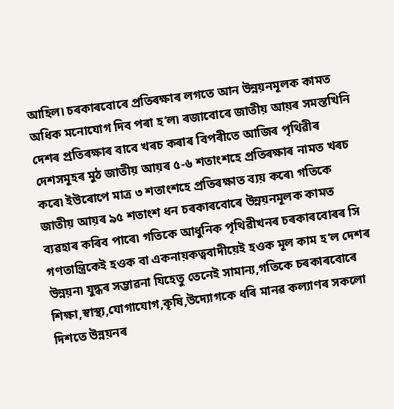আহিল৷ চৰকাৰবোৰে প্ৰতিৰক্ষাৰ লগতে আন উন্নয়নমূলক কামত অধিক মনোযোগ দিব পৰা হ’ল৷ ৰজাবোৰে জাতীয় আয়ৰ সমস্তখিনি দেশৰ প্ৰতিৰক্ষাৰ বাবে খৰচ কৰাৰ বিপৰীতে আজিৰ পৃথিৱীৰ দেশসমূহৰ মুঠ জাতীয় আয়ৰ ৫-৬ শতাংশহে প্ৰতিৰক্ষাৰ নামত খৰচ কৰে৷ ইউৰোপে মাত্ৰ ৩ শতাংশহে প্ৰতিৰক্ষাত ব্যয় কৰে৷ গতিকে জাতীয় আয়ৰ ৯৫ শতাংশ ধন চৰকাৰবোৰে উন্নয়নমূলক কামত ব্যৱহাৰ কৰিব পাৰে৷ গতিকে আধুনিক পৃথিৱীখনৰ চৰকাৰবোৰৰ সি গণতান্ত্ৰিকেই হওক বা একনায়কত্ববাদীয়েই হওক মূল কাম হ’ল দেশৰ উন্নয়ন৷ যুদ্ধৰ সম্ভাৱনা যিহেতু তেনেই সামান্য,গতিকে চৰকাৰবোৰে শিক্ষা,স্বাস্থ্য,যোগাযোগ,কৃষি,উদ্যোগকে ধৰি মানৱ কল্যাণৰ সকলো দিশতে উন্নয়নৰ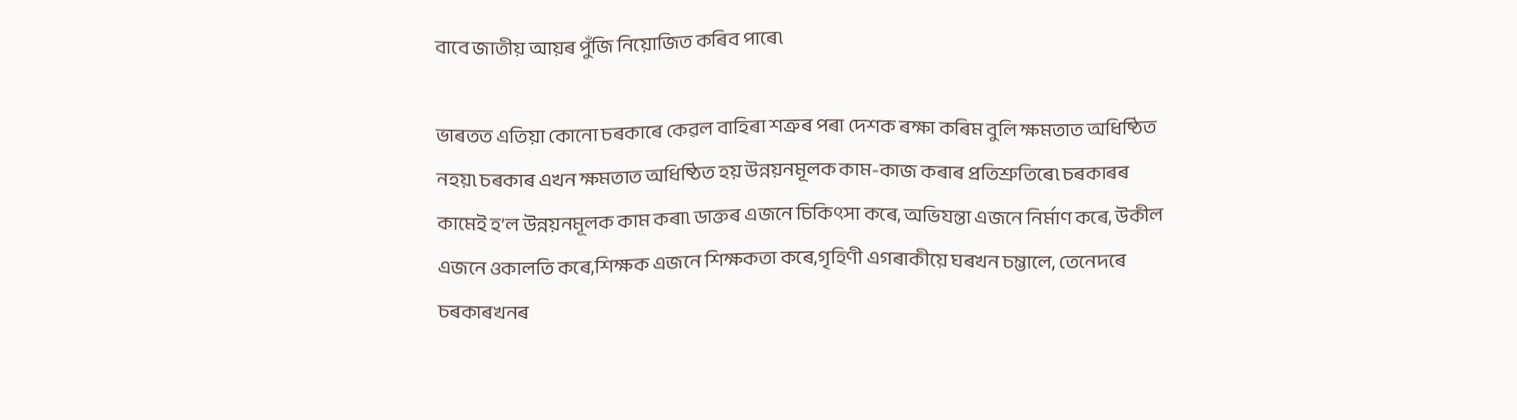বাবে জাতীয় আয়ৰ পুঁজি নিয়োজিত কৰিব পাৰে৷

ভাৰতত এতিয়া কোনো চৰকাৰে কেৱল বাহিৰা শত্ৰুৰ পৰা দেশক ৰক্ষা কৰিম বুলি ক্ষমতাত অধিষ্ঠিত নহয়৷ চৰকাৰ এখন ক্ষমতাত অধিষ্ঠিত হয় উন্নয়নমূলক কাম-কাজ কৰাৰ প্ৰতিশ্ৰুতিৰে৷ চৰকাৰৰ কামেই হ’ল উন্নয়নমূলক কাম কৰা৷ ডাক্তৰ এজনে চিকিৎসা কৰে, অভিযন্তা এজনে নিৰ্মাণ কৰে, উকীল এজনে ওকালতি কৰে,শিক্ষক এজনে শিক্ষকতা কৰে,গৃহিণী এগৰাকীয়ে ঘৰখন চম্ভালে, তেনেদৰে চৰকাৰখনৰ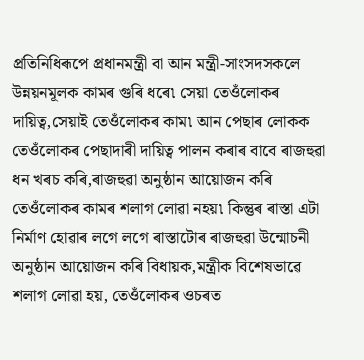প্ৰতিনিধিৰূপে প্ৰধানমন্ত্ৰী বা আন মন্ত্ৰী-সাংসদসকলে উন্নয়নমূলক কামৰ গুৰি ধৰে৷ সেয়া তেওঁলোকৰ দায়িত্ব,সেয়াই তেওঁলোকৰ কাম৷ আন পেছাৰ লোকক তেওঁলোকৰ পেছাদাৰী দায়িত্ব পালন কৰাৰ বাবে ৰাজহুৱা ধন খৰচ কৰি,ৰাজহুৱা অনুষ্ঠান আয়োজন কৰি তেওঁলোকৰ কামৰ শলাগ লোৱা নহয়৷ কিন্তুৰ ৰাস্তা এটা নিৰ্মাণ হোৱাৰ লগে লগে ৰাস্তাটোৰ ৰাজহুৱা উন্মোচনী অনুষ্ঠান আয়োজন কৰি বিধায়ক,মন্ত্ৰীক বিশেষভাৱে শলাগ লোৱা হয়, তেওঁলোকৰ ওচৰত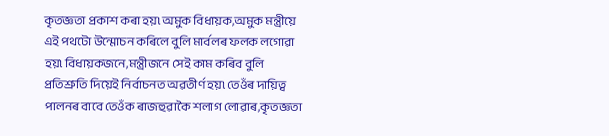কৃতজ্ঞতা প্ৰকাশ কৰা হয়৷ অমুক বিধায়ক,অমুক মন্ত্ৰীয়ে এই পথটো উন্মোচন কৰিলে বুলি মাৰ্বলৰ ফলক লগোৱা হয়৷ বিধায়কজনে,মন্ত্ৰীজনে সেই কাম কৰিব বুলি প্ৰতিশ্ৰুতি দিয়েই নিৰ্বাচনত অৱতীৰ্ণ হয়৷ তেওঁৰ দায়িত্ব পালনৰ বাবে তেওঁক ৰাজহুৱাকৈ শলাগ লোৱাৰ,কৃতজ্ঞতা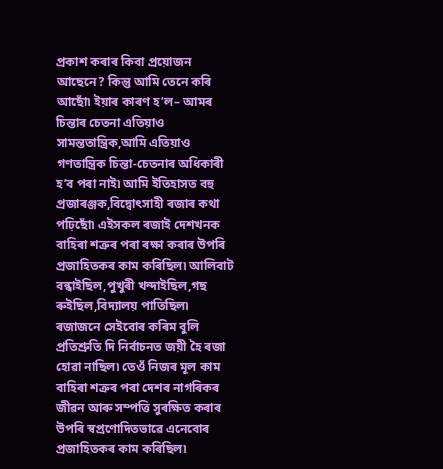প্ৰকাশ কৰাৰ কিবা প্ৰয়োজন আছেনে? কিন্তু আমি তেনে কৰি আছোঁ৷ ইয়াৰ কাৰণ হ’ল– আমৰ চিন্তাৰ চেতনা এতিয়াও সামন্ততান্ত্ৰিক,আমি এতিয়াও গণতান্ত্ৰিক চিন্তা-চেতনাৰ অধিকাৰী হ’ব পৰা নাই৷ আমি ইতিহাসত বহু প্ৰজাৰঞ্জক,বিদ্বোৎসাহী ৰজাৰ কথা পঢ়িছোঁ৷ এইসকল ৰজাই দেশখনক বাহিৰা শত্ৰুৰ পৰা ৰক্ষা কৰাৰ উপৰি প্ৰজাহিতকৰ কাম কৰিছিল৷ আলিবাট বন্ধাইছিল,পুখুৰী খন্দাইছিল,গছ ৰুইছিল,বিদ্যালয় পাতিছিল৷ ৰজাজনে সেইবোৰ কৰিম বুলি প্ৰতিশ্ৰুতি দি নিৰ্বাচনত জয়ী হৈ ৰজা হোৱা নাছিল৷ তেওঁ নিজৰ মূল কাম বাহিৰা শত্ৰুৰ পৰা দেশৰ নাগৰিকৰ জীৱন আৰু সম্পত্তি সুৰক্ষিত কৰাৰ উপৰি স্বপ্ৰণোদিতভাৱে এনেবোৰ প্ৰজাহিতকৰ কাম কৰিছিল৷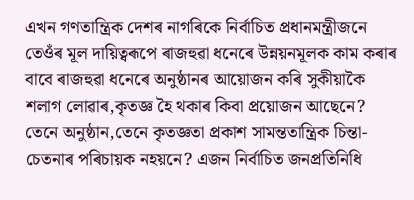এখন গণতান্ত্ৰিক দেশৰ নাগৰিকে নিৰ্বাচিত প্ৰধানমন্ত্ৰীজনে তেওঁৰ মূল দায়িত্বৰূপে ৰাজহুৱা ধনেৰে উন্নয়নমূলক কাম কৰাৰ বাবে ৰাজহুৱা ধনেৰে অনুষ্ঠানৰ আয়োজন কৰি সুকীয়াকৈ শলাগ লোৱাৰ,কৃতজ্ঞ হৈ থকাৰ কিবা প্ৰয়োজন আছেনে? তেনে অনুষ্ঠান,তেনে কৃতজ্ঞতা প্ৰকাশ সামন্ততান্ত্ৰিক চিন্তা-চেতনাৰ পৰিচায়ক নহয়নে? এজন নিৰ্বাচিত জনপ্ৰতিনিধি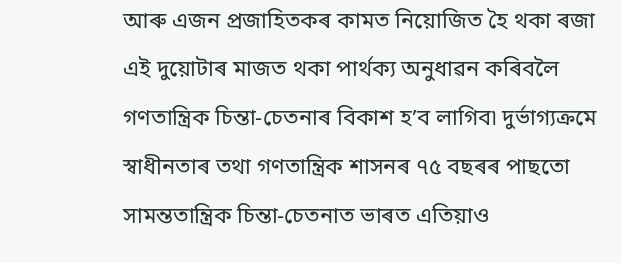আৰু এজন প্ৰজাহিতকৰ কামত নিয়োজিত হৈ থকা ৰজা এই দুয়োটাৰ মাজত থকা পাৰ্থক্য অনুধাৱন কৰিবলৈ গণতান্ত্ৰিক চিন্তা-চেতনাৰ বিকাশ হ’ব লাগিব৷ দুৰ্ভাগ্যক্ৰমে স্বাধীনতাৰ তথা গণতান্ত্ৰিক শাসনৰ ৭৫ বছৰৰ পাছতো  সামন্ততান্ত্ৰিক চিন্তা-চেতনাত ভাৰত এতিয়াও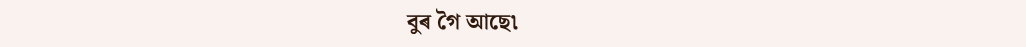বুৰ গৈ আছে৷